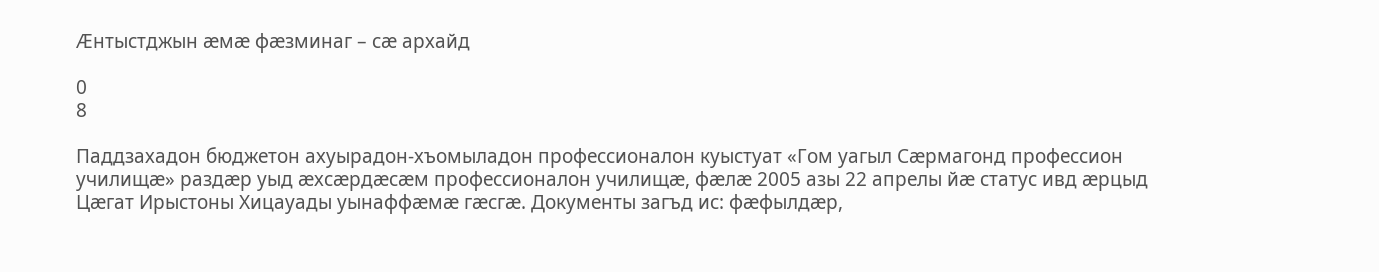Æнтыстджын æмæ фæзминаг – сæ архайд

0
8

Паддзахадон бюджетон ахуырадон-хъомыладон профессионалон куыстуат «Гом уагыл Сæрмагонд профессион училищæ» раздæр уыд æхсæрдæсæм профессионалон училищæ, фæлæ 2005 азы 22 апрелы йæ статус ивд æрцыд Цæгат Ирыстоны Хицауады уынаффæмæ гæсгæ. Документы загъд ис: фæфылдæр,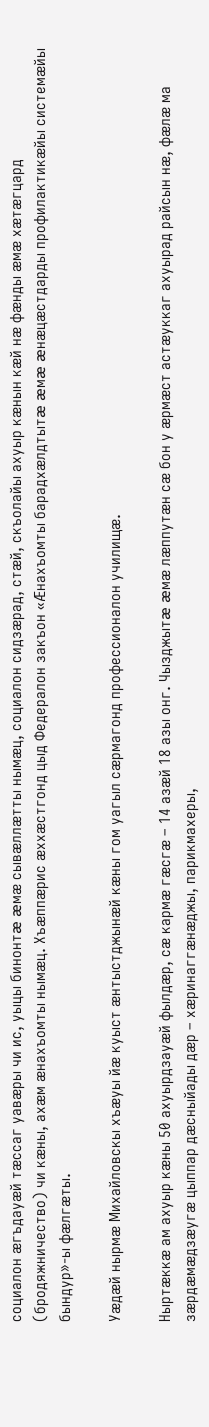социалон æгъдауæй тæссаг уавæры чи ис, уыцы бинонтæ æмæ сывæллæтты нымæц, социалон сидзæрад, стæй, скъолайы ахуыр кæнын кæй нæ фæнды æмæ хæтæгцард (бродяжничество) чи кæны, ахæм æнахъомты нымæц. Хъæппæрис æххæстгонд цыд Федералон закъон «Æнахъомты барадхæлдтытæ æмæ æнæцæстдарды профилактикæйы системæйы бындур»-ы фæлгæты.

Уæдæй нырмæ Михайловскы хъæуы йæ куыст æнтыстджынæй кæны гом уагыл сæрмагонд профессионалон училищæ.

Ныртæккæ ам ахуыр кæны 50 ахуырдзауæй фылдæр, сæ кармæ гæсгæ – 14 азæй 18 азы онг. Чызджытæ æмæ лæппутæн сæ бон у æрмæст астæуккаг ахуырад райсын нæ, фæлæ ма зæрдæмæдзæугæ цыппар дæсныйады дæр – хæринаггæнæджы, парикмахеры,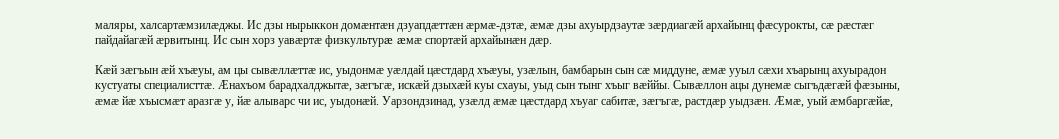маляры, халсартæмзилæджы. Ис дзы нырыккон домæнтæн дзуапдæттæн æрмæ-дзтæ, æмæ дзы ахуырдзаутæ зæрдиагæй архайынц фæсурокты, сæ рæстæг пайдайагæй æрвитынц. Ис сын хорз уавæртæ физкультурæ æмæ спортæй архайынæн дæр.

Кæй зæгъын æй хъæуы, ам цы сывæллæттæ ис, уыдонмæ уæлдай цæстдард хъæуы, узæлын, бамбарын сын сæ миддуне, æмæ ууыл сæхи хъарынц ахуырадон кустуаты специалисттæ. Æнахъом барадхалджытæ, зæгъгæ, искæй дзыхæй куы схауы, уыд сын тынг хъыг вæййы. Сывæллон ацы дунемæ сыгъдæгæй фæзыны, æмæ йæ хъысмæт аразгæ у, йæ алыварс чи ис, уыдонæй. Уарзондзинад, узæлд æмæ цæстдард хъуаг сабитæ, зæгъгæ, растдæр уыдзæн. Æмæ, уый æмбаргæйæ,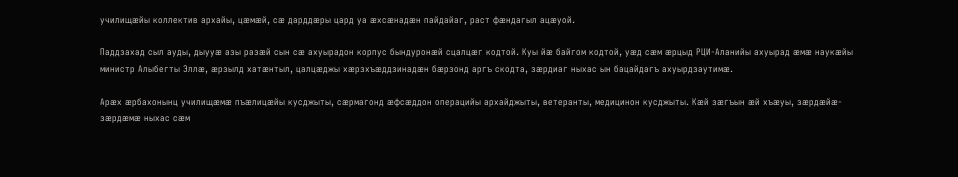училищæйы коллектив архайы, цæмæй, сæ дарддæры цард уа æхсæнадæн пайдайаг, раст фæндагыл ацæуой.

Паддзахад сыл ауды, дыууæ азы разæй сын сæ ахуырадон корпус бындуронæй сцалцæг кодтой. Куы йæ байгом кодтой, уæд сæм æрцыд РЦИ-Аланийы ахуырад æмæ наукæйы министр Алыбегты Эллæ, æрзылд хатæнтыл, цалцæджы хæрзхъæддзинадæн бæрзонд аргъ скодта, зæрдиаг ныхас ын бацайдагъ ахуырдзаутимæ.

Арæх æрбахонынц училищæмæ пъæлицæйы кусджыты, сæрмагонд æфсæддон операцийы архайджыты, ветеранты, медицинон кусджыты. Кæй зæгъын æй хъæуы, зæрдæйæ-зæрдæмæ ныхас сæм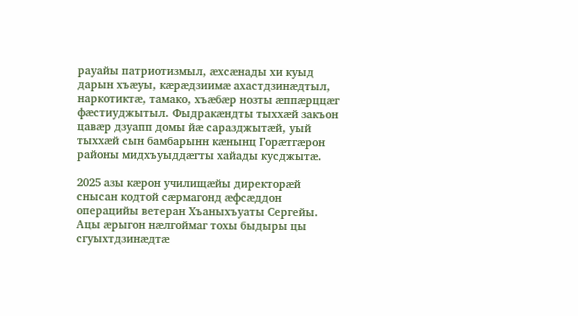рауайы патриотизмыл, æхсæнады хи куыд дарын хъæуы, кæрæдзиимæ ахастдзинæдтыл, наркотиктæ, тамако, хъæбæр нозты æппæрццæг фæстиуджытыл. Фыдракæндты тыххæй закъон цавæр дзуапп домы йæ саразджытæй, уый тыххæй сын бамбарынн кæнынц Горæтгæрон районы мидхъуыддæгты хайады кусджытæ.

2025 азы кæрон училищæйы директорæй снысан кодтой сæрмагонд æфсæддон операцийы ветеран Хъаныхъуаты Сергейы. Ацы æрыгон нæлгоймаг тохы быдыры цы сгуыхтдзинæдтæ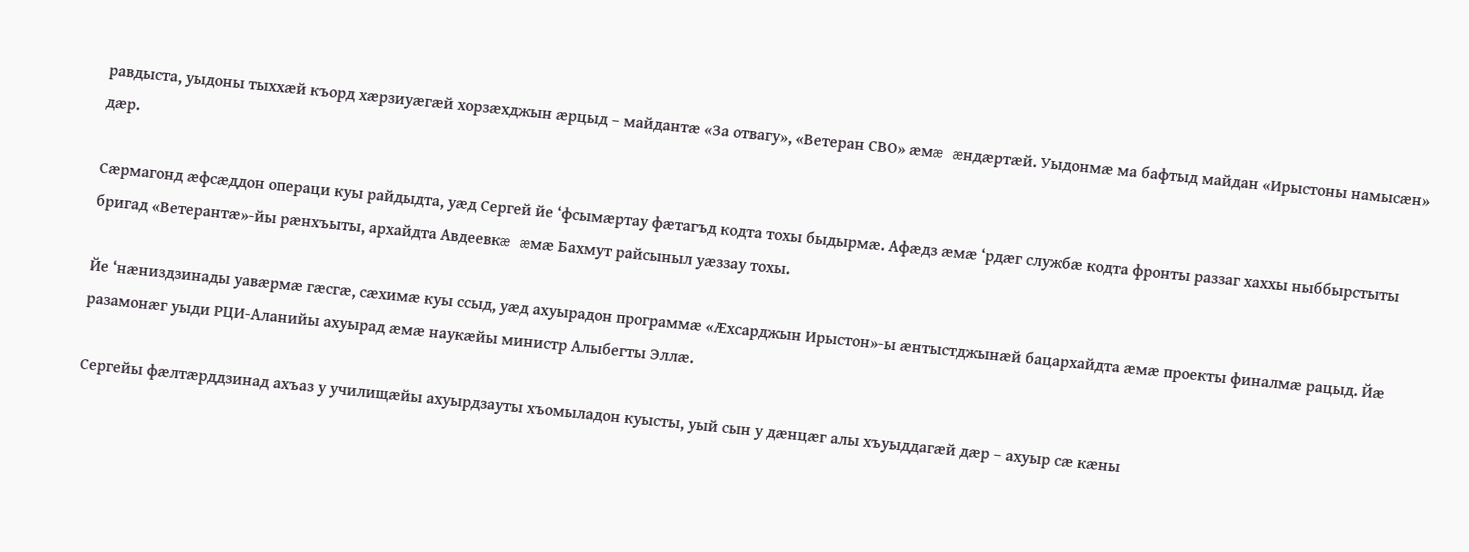равдыста, уыдоны тыххæй къорд хæрзиуæгæй хорзæхджын æрцыд – майдантæ «За отвагу», «Ветеран СВО» æмæ æндæртæй. Уыдонмæ ма бафтыд майдан «Ирыстоны намысæн» дæр.

Сæрмагонд æфсæддон операци куы райдыдта, уæд Сергей йе ‘фсымæртау фæтагъд кодта тохы быдырмæ. Афæдз æмæ ‘рдæг службæ кодта фронты раззаг хаххы ныббырстыты бригад «Ветерантæ»-йы рæнхъыты, архайдта Авдеевкæ æмæ Бахмут райсыныл уæззау тохы.

Йе ‘нæниздзинады уавæрмæ гæсгæ, сæхимæ куы ссыд, уæд ахуырадон программæ «Æхсарджын Ирыстон»-ы æнтыстджынæй бацархайдта æмæ проекты финалмæ рацыд. Йæ разамонæг уыди РЦИ-Аланийы ахуырад æмæ наукæйы министр Алыбегты Эллæ.

Сергейы фæлтæрддзинад ахъаз у училищæйы ахуырдзауты хъомыладон куысты, уый сын у дæнцæг алы хъуыддагæй дæр – ахуыр сæ кæны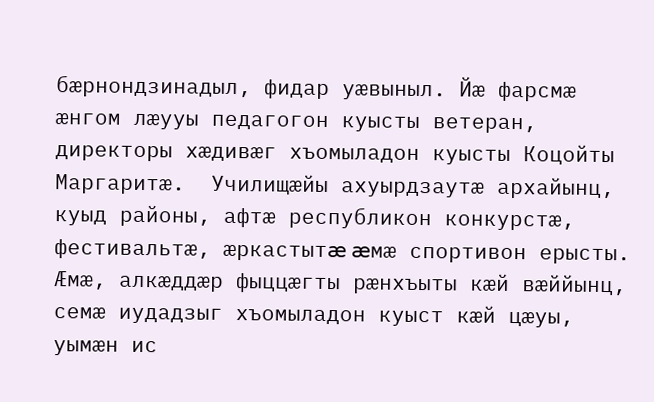бæрнондзинадыл, фидар уæвыныл. Йæ фарсмæ æнгом лæууы педагогон куысты ветеран, директоры хæдивæг хъомыладон куысты Коцойты Маргаритæ.  Училищæйы ахуырдзаутæ архайынц, куыд районы, афтæ республикон конкурстæ, фестивальтæ, æркастытæ æмæ спортивон ерысты. Æмæ, алкæддæр фыццæгты рæнхъыты кæй вæййынц, семæ иудадзыг хъомыладон куыст кæй цæуы, уымæн ис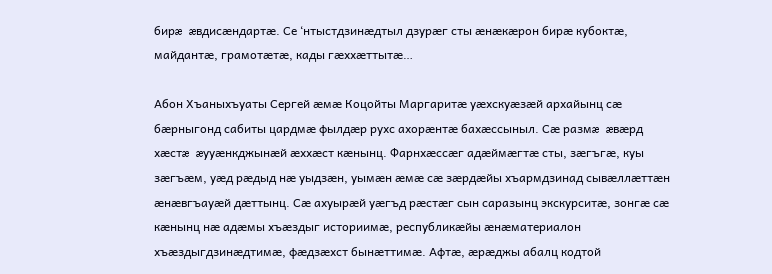бирæ æвдисæндартæ. Се ‘нтыстдзинæдтыл дзурæг сты æнæкæрон бирæ кубоктæ, майдантæ, грамотæтæ, кады гæххæттытæ…

Абон Хъаныхъуаты Сергей æмæ Коцойты Маргаритæ уæхскуæзæй архайынц сæ бæрныгонд сабиты цардмæ фылдæр рухс ахорæнтæ бахæссыныл. Сæ размæ æвæрд хæстæ æууæнкджынæй æххæст кæнынц. Фарнхæссæг адæймæгтæ сты, зæгъгæ, куы зæгъæм, уæд рæдыд нæ уыдзæн, уымæн æмæ сæ зæрдæйы хъармдзинад сывæллæттæн æнæвгъауæй дæттынц. Сæ ахуырæй уæгъд рæстæг сын саразынц экскурситæ, зонгæ сæ кæнынц нæ адæмы хъæздыг историимæ, республикæйы æнæматериалон хъæздыгдзинæдтимæ, фæдзæхст бынæттимæ. Афтæ, æрæджы абалц кодтой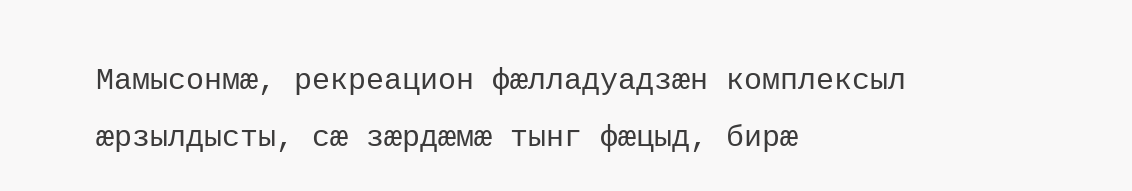Мамысонмæ, рекреацион фæлладуадзæн комплексыл æрзылдысты, сæ зæрдæмæ тынг фæцыд, бирæ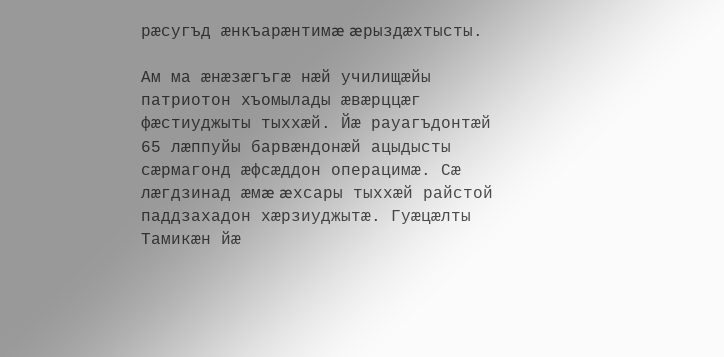рæсугъд æнкъарæнтимæ æрыздæхтысты.

Ам ма æнæзæгъгæ нæй училищæйы патриотон хъомылады æвæрццæг фæстиуджыты тыххæй. Йæ рауагъдонтæй 65 лæппуйы барвæндонæй ацыдысты сæрмагонд æфсæддон операцимæ. Сæ лæгдзинад æмæ æхсары тыххæй райстой паддзахадон хæрзиуджытæ. Гуæцæлты Тамикæн йæ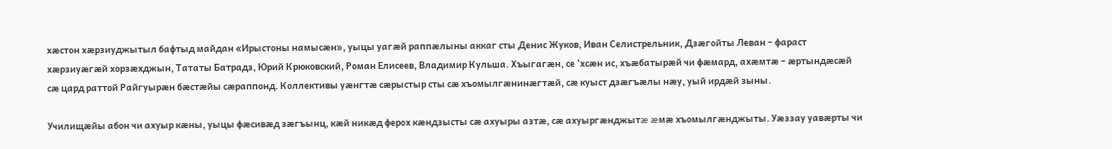хæстон хæрзиуджытыл бафтыд майдан «Ирыстоны намысæн», уыцы уагæй раппæлыны аккаг сты Денис Жуков, Иван Селистрельник, Дзæгойты Леван – фараст хæрзиуæгæй хорзæхджын, Тататы Батрадз, Юрий Крюковский, Роман Елисеев, Владимир Кульша. Хъыгагæн, се ‘хсæн ис, хъæбатырæй чи фæмард, ахæмтæ – æртындæсæй сæ цард раттой Райгуырæн бæстæйы сæраппонд. Коллективы уæнгтæ сæрыстыр сты сæ хъомылгæнинæгтæй, сæ куыст дзæгъæлы нæу, уый ирдæй зыны.

Училищæйы абон чи ахуыр кæны, уыцы фæсивæд зæгъынц, кæй никæд ферох кæндзысты сæ ахуыры азтæ, сæ ахуыргæнджытæ æмæ хъомылгæнджыты. Уæззау уавæрты чи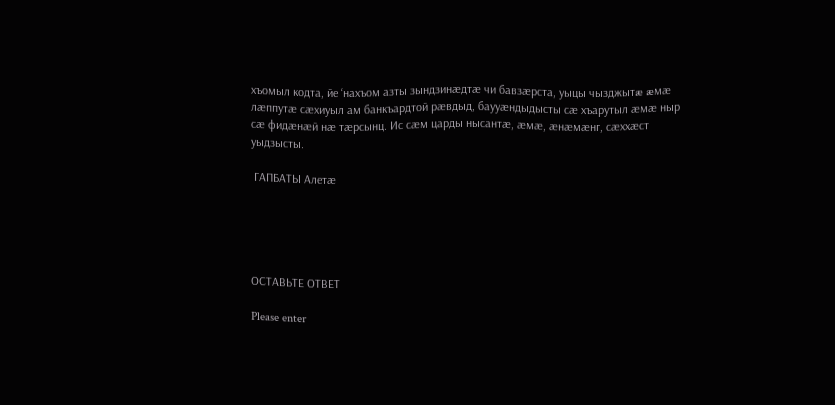хъомыл кодта, йе ‘нахъом азты зындзинæдтæ чи бавзæрста, уыцы чызджытæ æмæ лæппутæ сæхиуыл ам банкъардтой рæвдыд, баууæндыдысты сæ хъарутыл æмæ ныр сæ фидæнæй нæ тæрсынц. Ис сæм царды нысантæ, æмæ, æнæмæнг, сæххæст уыдзысты.

 ГАПБАТЫ Алетæ





ОСТАВЬТЕ ОТВЕТ

Please enter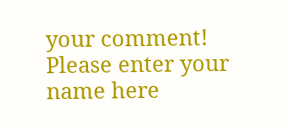your comment!
Please enter your name here